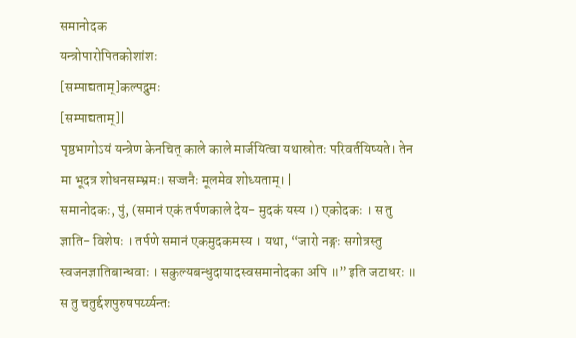समानोदक
यन्त्रोपारोपितकोशांशः
[सम्पाद्यताम्]कल्पद्रुमः
[सम्पाद्यताम्]|
पृष्ठभागोऽयं यन्त्रेण केनचित् काले काले मार्जयित्वा यथास्रोतः परिवर्तयिष्यते। तेन मा भूदत्र शोधनसम्भ्रमः। सज्जनैः मूलमेव शोध्यताम्। |
समानोदकः, पुं, (समानं एकं तर्पणकाले देय- मुदकं यस्य ।) एकोदकः । स तु ज्ञाति- विशेषः । तर्पणे समानं एकमुदकमस्य । यथा, “जारो नङ्गः सगोत्रस्तु स्वजनज्ञातिबान्धवाः । सकुल्यबन्धुदायादस्वसमानोदका अपि ॥” इति जटाधरः ॥ स तु चतुर्द्दशपुरुषपर्य्य्यन्तः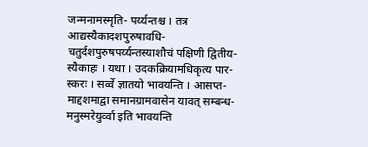जन्मनामस्मृति- पर्य्यन्तश्च । तत्र आद्यस्यैकादशपुरुषावधि- चतुर्दशपुरुषपर्य्यन्तस्याशौचं पक्षिणी द्वितीय- स्यैकाहः । यथा । उदकक्रियामधिकृत्य पार- स्करः । सर्व्वे ज्ञातयो भावयन्ति । आसप्त- माद्दशमाद्वा समानग्रामवासेन यावत् सम्बन्ध- मनुस्मरेयुर्व्वा इति भावयन्ति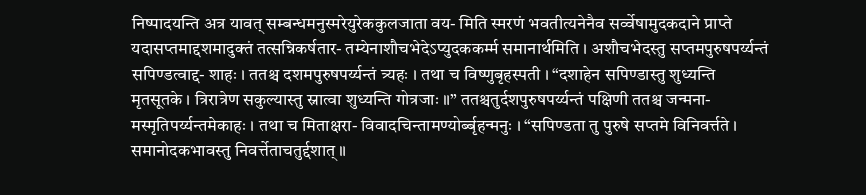निष्पादयन्ति अत्र यावत् सम्बन्धमनुस्मरेयुरेककुलजाता वय- मिति स्मरणं भवतीत्यनेनैव सर्व्वेषामुदकदाने प्राप्ते यदासप्तमाद्दशमादुक्तं तत्सन्निकर्षतार- तम्येनाशौचभेदेऽप्युदककर्म्म समानार्थमिति । अशौचभेदस्तु सप्तमपुरुषपर्य्यन्तं सपिण्डत्वाद्द- शाहः । ततश्च दशमपुरुषपर्य्यन्तं त्र्यहः । तथा च विष्णुबृहस्पती । “दशाहेन सपिण्डास्तु शुध्यन्ति मृतसूतके । त्रिरात्रेण सकुल्यास्तु स्नात्वा शुध्यन्ति गोत्रजाः ॥” ततश्चतुर्दशपुरुषपर्य्यन्तं पक्षिणी ततश्च जन्मना- मस्मृतिपर्य्यन्तमेकाहः । तथा च मिताक्षरा- विवादचिन्तामण्योर्ब्बृहन्मनुः । “सपिण्डता तु पुरुषे सप्तमे विनिवर्त्तते । समानोदकभावस्तु निवर्त्तेताचतुर्द्दशात् ॥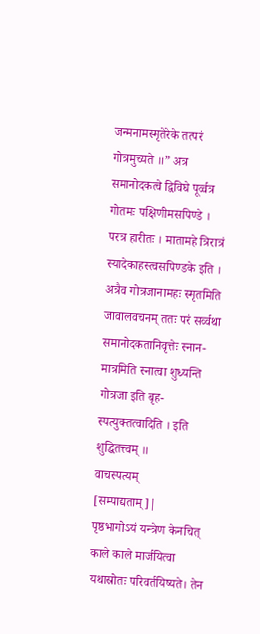जन्मनामस्मृतेरेके तत्परं गोत्रमुच्यते ॥” अत्र समानोदकत्वे द्विविघे पूर्व्वत्र गोतमः पक्षिणीमसपिण्डे । परत्र हारीतः । मातामहे त्रिरात्रं स्यादेकाहस्त्वसपिण्डके इति । अत्रैव गोत्रजानामहः स्मृतमिति जावालवचनम् ततः परं सर्व्वथा समानोदकतानिवृत्तेः स्नान- मात्रमिति स्नात्वा शुध्यन्ति गोत्रजा इति बृह- स्पत्युक्तत्वादिति । इति शुद्धितत्त्वम् ॥
वाचस्पत्यम्
[सम्पाद्यताम्]|
पृष्ठभागोऽयं यन्त्रेण केनचित् काले काले मार्जयित्वा यथास्रोतः परिवर्तयिष्यते। तेन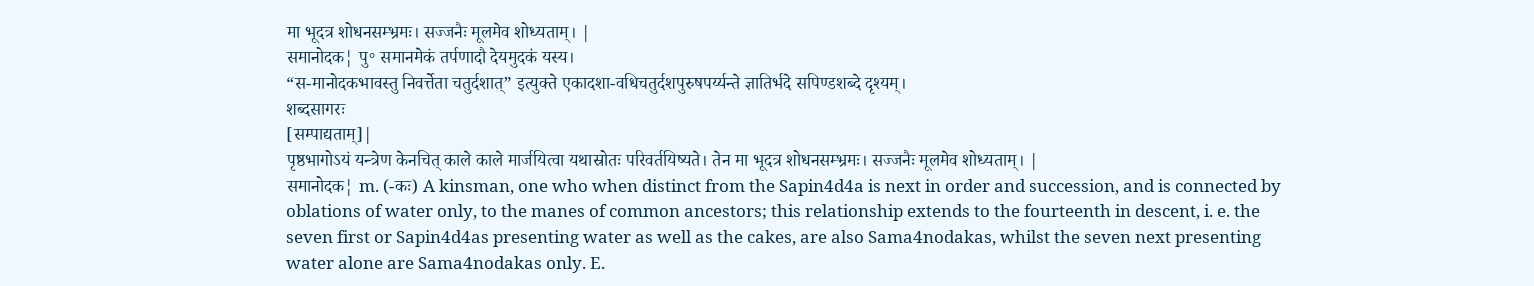मा भूदत्र शोधनसम्भ्रमः। सज्जनैः मूलमेव शोध्यताम्। |
समानोदक¦ पु॰ समानमेकं तर्पणादौ देयमुदकं यस्य।
“स-मानोदकभावस्तु निवर्त्तेता चतुर्दशात्” इत्युक्ते एकादशा-वधिचतुर्दशपुरुषपर्य्यन्ते ज्ञातिर्भदे सपिण्डशब्दे दृश्यम्।
शब्दसागरः
[सम्पाद्यताम्]|
पृष्ठभागोऽयं यन्त्रेण केनचित् काले काले मार्जयित्वा यथास्रोतः परिवर्तयिष्यते। तेन मा भूदत्र शोधनसम्भ्रमः। सज्जनैः मूलमेव शोध्यताम्। |
समानोदक¦ m. (-कः) A kinsman, one who when distinct from the Sapin4d4a is next in order and succession, and is connected by oblations of water only, to the manes of common ancestors; this relationship extends to the fourteenth in descent, i. e. the seven first or Sapin4d4as presenting water as well as the cakes, are also Sama4nodakas, whilst the seven next presenting water alone are Sama4nodakas only. E.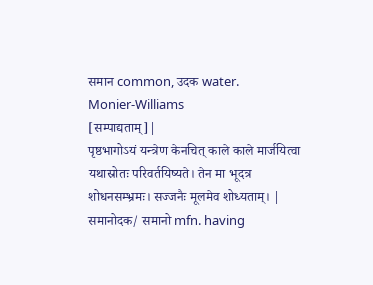समान common, उदक water.
Monier-Williams
[सम्पाद्यताम्]|
पृष्ठभागोऽयं यन्त्रेण केनचित् काले काले मार्जयित्वा यथास्रोतः परिवर्तयिष्यते। तेन मा भूदत्र शोधनसम्भ्रमः। सज्जनैः मूलमेव शोध्यताम्। |
समानोदक/ समानो mfn. having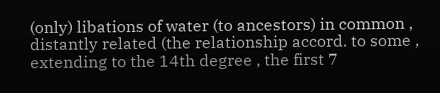(only) libations of water (to ancestors) in common , distantly related (the relationship accord. to some , extending to the 14th degree , the first 7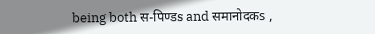being both स-पिण्डs and समानोदकs ,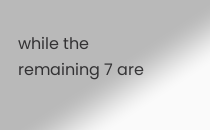while the remaining 7 are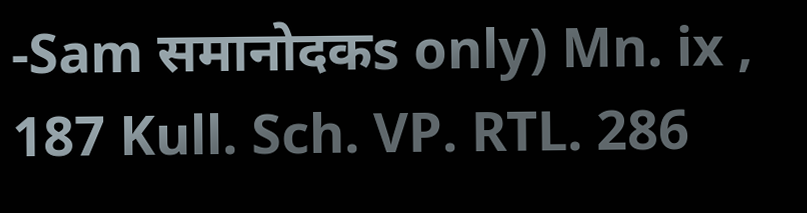-Sam समानोदकs only) Mn. ix , 187 Kull. Sch. VP. RTL. 286